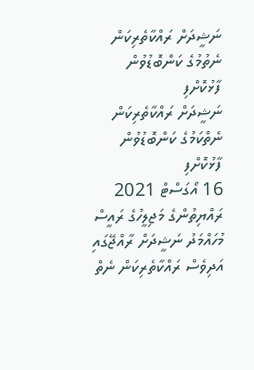ނަޝީދަށް ރައްކާތެރިކަން ނެތުމުގެ ކަންބޮޑުވުން ފާޅުކޮށްފި
ނަޝީދަށް ރައްކާތެރިކަން ނެތްކަމުގެ ކަންބޮޑުވުން ފާޅުކޮށްފި
16 އޯގަސްޓް 2021
ރައްޔިތުންގެ މަޖިލީހުގެ ރައީސް މުހައްމަދު ނަޝީދަށް ރާއްޖޭގައި އަދިވެސް ރައްކާތެރިކަން ނެތް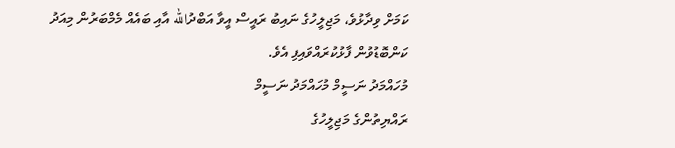ކަމަށް ވިދާޅުވެ، މަޖިލީހުގެ ނައިބު ރައީސް އީވާ އަބްދުالله އާއި ބައެއް މެމްބަރުން މިއަދު ކަންބޮޑުވުން ފާޅުކުރައްވައިފި އެވެ.
މުހައްމަދު ނަސީމް މުހައްމަދު ނަސީމް
ރައްޔިތުންގެ މަޖިލީހުގެ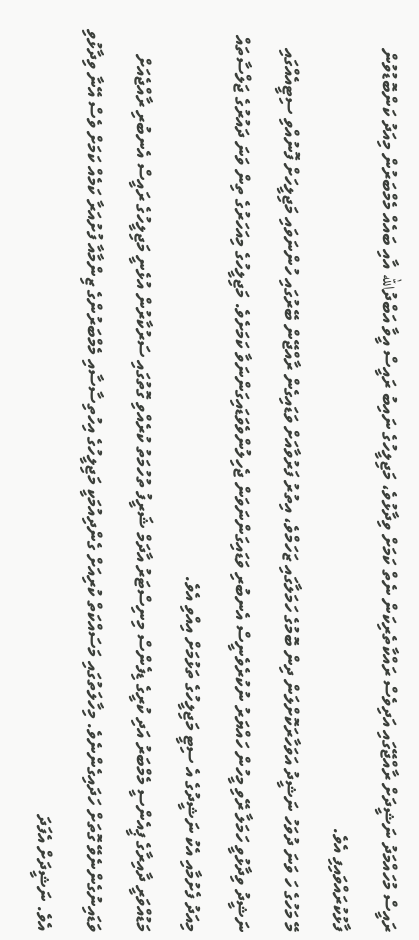ރައީސް މުހައްމަދު ނަޝީދަށް ރާއްޖޭގައި އަދިވެސް ރައްކާތެރިކަން ނެތް ކަމަށް ވިދާޅުވެ، މަޖިލީހުގެ ނައިބު ރައީސް އީވާ އަބްދުالله އާއި ބައެއް މެމްބަރުން މިއަދު ކަންބޮޑުވުން ފާޅުކުރައްވައިފި އެވެ.
މޭ މަހުގެ ހަ ވަނަ ދުވަހު ނަޝީދު އަވަހާރަކޮށްލަން ދިން ބޮމުގެ ހަމަލާގައި ޒަހަމްވެ، އިތުރު ފަރުވާއަށް ވަޑައިގެން ރާއްޖޭން ބޭރުގައި ހުންނަވައި މަޖިލީހަށް ފޮނުއްވި ސިޓީއެއްގައި ނަޝީދު ވިދާޅުވީ ހަމަލާ ރޭވި މީހުން ހައްޔަރު ނުކުރެވެނީސް އެނބުރި ވަޑައިގަންނަވަން ޖެހިލުންވެވަޑައިގަންނަވާ ކަމަށެވެ. މަޖިލީހުގެ މިއަހަރުގެ ތިން ވަނަ ދައުރުގެ ޖަލްސާތައް މިއަދު ފެށުމާއި އެކު ނަޝީދުގެ އެ ސިޓީ މަޖިލީހުގެ ތަޅުމަށް އިއްވި އެވެ.
މަޑުއްވަރީ ދާއިރާގެ ޕީއެންސީ މެމްބަރު އަދި ކުރީގެ ޑިފެންސް މިނިސްޓަރު އާދަމް ޝަރީފު ތުހުމަތު ކުރެއްވި ގޮތުގައި ސަރުކާރުން އުޅެނީ މަޖިލީހުގެ ރައީސް އެނބުރި ރާއްޖެއަށް ވަޑައިނުގެންނެވޭ ގޮތަށް ހަދައިގެންނެވެ. މިހާލަތުގައި މަސައްކަތް ކުރިއަށް ގެންދިއުމަކީ މަޖިލީހުގެ އިހުތިސާސާއި މެމްބަރުންގެ ޒިންމާއާ ފުށުއަރާ ކަމެއް ކަމަށް ވެސް އޭނާ ވިދާޅުވި އެވެ. ނަޝީދަށް އެފަދަ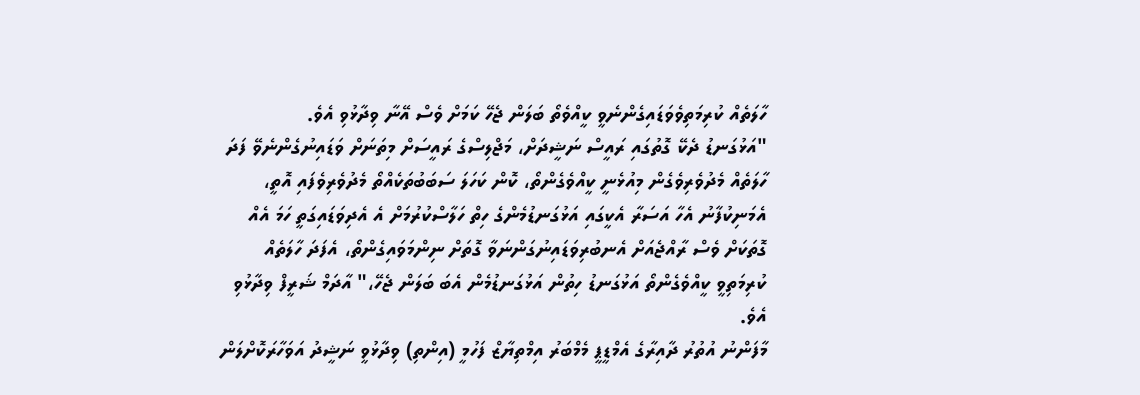ހާލަތެއް ކުރިމަތިވެވަޑައިގެންނެވީ ކީއްވެތޯ ބަލަން ޖެހޭ ކަމަށް ވެސް އޭނާ ވިދާޅުވި އެވެ.
"އަޅުގަނޑު ދެކޭ ގޮތުގައި ރައީސް ނަޝީދަށް، މަޖްލިސްގެ ރައީސަށް މިތަނަށް ވަޑައިނުގެންނެވޭ ފަދަ ހާލަތެއް މެދުވެރިވެގެން މިއުޅެނީ ކީއްވެގެންތޯ، ކޮން ކަހަލަ ސަބަބުތަކެއްތޯ މެދުވެރިވެފައި އޮތީ، އެމަނިކުފާނު އެހާ އަސަރާ އެކީގައި އަޅުގަނޑުމެންގެ ހިތް ހަލާސްކުރުމަށް އެ އެދިވަޑައިގަތީ ހަމަ އެއް ގޮތަކަށް ވެސް ރާއްޖެއަށް އެނބުރިވަޑައިނުގަންނަވާ ގޮތަށް ނިންމަވައިގެންތޯ، އެފަދަ ހާލަތެއް ކުރިމަތިވީ ކީއްވެގެންތޯ އަޅުގަނޑު ހިތުން އަޅުގަނޑުމެން އެބަ ބަލަން ޖެހޭ،" އާދަމް ޝަރީފް ވިދާޅުވި އެވެ.
މާފަންނު އުތުރު ދާއިރާގެ އެމްޑީޕީ މެމްބަރު އިމްތިޔާޒް ފަހުމީ (އިންތި) ވިދާޅުވީ ނަޝީދު އަވަހާރަކޮށްލަން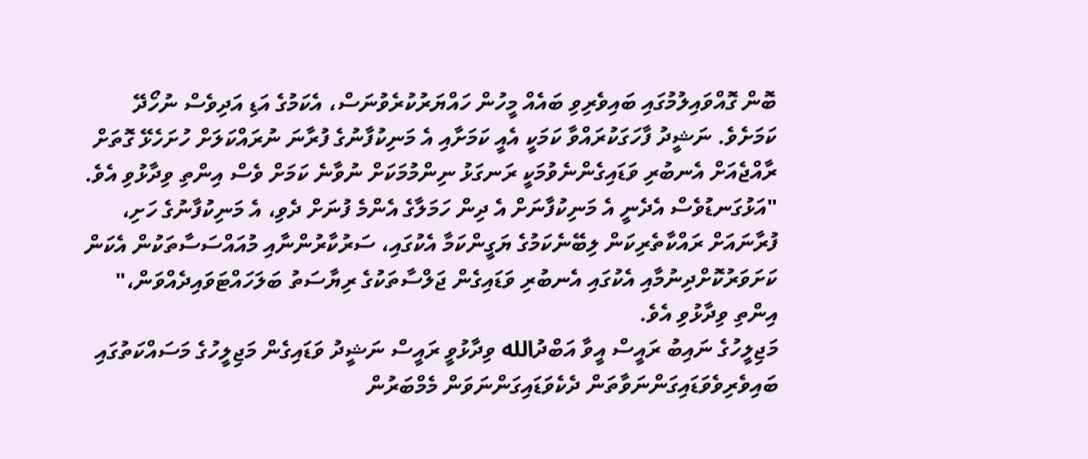ބޮން ގޮއްވައިލުމުގައި ބައިވެރިވި ބައެއް މީހުން ހައްޔަރުކުރެވުނަސް، އެކަމުގެ އަޑި އަދިވެސް ނުހޯދޭ ކަމަށެވެ. ނަޝީދު ފާހަގަކުރައްވާ ކަމަކީ އެއީ ކަމަށާއި އެ މަނިކުފާނުގެ ފުރާނަ ނުރައްކަލަށް ހުށަހެޅޭ ގޮތަށް ރާއްޖެއަށް އެނބުރި ވަޑައިގެންނެވުމަކީ ރަނގަޅު ނިންމުމަކަށް ނުވާނެ ކަމަށް ވެސް އިންތި ވިދާޅުވި އެވެ.
"އަޅުގަނޑުވެސް އެދެނީ އެ މަނިކުފާނަށް އެ ދިން ހަމަލާގެ އެންމެ ފުނަށް ދެވި، އެ މަނިކުފާނުގެ ހަށި، ފުރާނައަށް ރައްކާތެރިކަން ލިބޭނެކަމުގެ ޔަގީންކަމާ އެކުގައި، ސަރުކާރުންނާއި މުއައްސަސާތަކުން އެކަން ކަށަވަރުކޮށްދިނުމާއި އެކުގައި އެނބުރި ވަޑައިގެން ޖަލްސާތަކުގެ ރިޔާސަތު ބަލަހައްޓަވައިދެއްވަން،" އިންތި ވިދާޅުވި އެވެ.
މަޖިލީހުގެ ނައިބު ރައީސް އީވާ އަބްދުالله ވިދާޅުވީ ރައީސް ނަޝީދު ވަޑައިގެން މަޖިލީހުގެ މަސައްކަތުގައި ބައިވެރިވެވަޑައިގަންނަވާތަން ދެކެވަޑައިގަންނަވަން މެމްބަރުން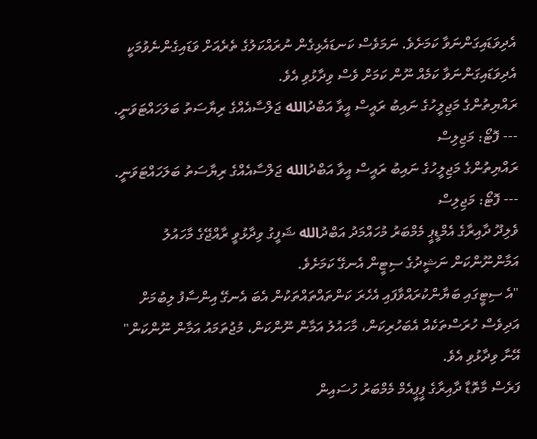އެދިވަޑައިގަންނަވާ ކަމަށެވެ. ނަމަވެސް ކަނޑައެޅިގެން ނުރައްކަލުގެ ތެރެއަށް ވަޑައިގެންނެވުމަކީ އެދިވަޑައިގަންނަވާ ކަމެއް ނޫން ކަމަށް ވެސް ވިދާޅުވި އެވެ.
ރައްޔިތުންގެ މަޖިލީހުގެ ނައިބު ރައީސް އީވާ އަބްދުالله ޖަލްސާއެއްގެ ރިޔާސަތު ބަލަހައްޓަވަނީ. --- ފޮޓޯ: މަޖިލިސް
ރައްޔިތުންގެ މަޖިލީހުގެ ނައިބު ރައީސް އީވާ އަބްދުالله ޖަލްސާއެއްގެ ރިޔާސަތު ބަލަހައްޓަވަނީ. --- ފޮޓޯ: މަޖިލިސް
ވެލިދޫ ދާއިރާގެ އެމްޑީޕީ މެމްބަރު މުހައްމަދު އަބްދުالله ޝަފީގު ވިދާޅުވީ ރާއްޖޭގެ މާހައުލު އަމާންނޫންކަން ނަޝީދުގެ ސިޓީން އެނގޭ ކަމަށެވެ.
"އެ ސިޓީގައި ބަޔާންކުރައްވާފައި އެހެރަ ކަންތައްތައްތަކުން އެބަ އެނގޭ އިންސާފު ލިބުމަށް އަދިވެސް ހުރަސްތަކެއް އެބަހުރިކަން، މާހައުލު އަމާން ނޫންކަން، މުޖުތަމައު އަމާން ނޫންކަން" އޭނާ ވިދާޅުވި އެވެ.
ފަރެސް މާތޮޑާ ދާއިރާގެ ޕީޕީއެމް މެމްބަރު ހުސައިން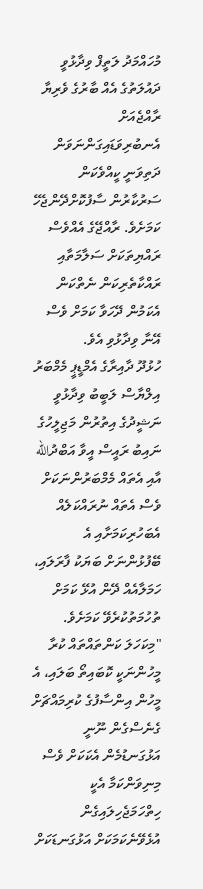މުހައްމަދު ލަތީފް ވިދާޅުވީ ދައުލަތުގެ އެއް ބާރުގެ ވެރިޔާ ރާއްޖެއަށް އެނބުރިވަޑައިގަންނަވަން ދަތިވަނީ ކީއްވެކަން ސަރުކާރުން ސާފުކޮށްދޭންޖެހޭ ކަމަށެވެ. ރާއްޖޭގެ އެއްވެސް ރައްޔިތަކަށް ސަލާމަތާއި ރައްކާތެރިކަން ނެތްކަން އެކަމުން ދޭހަވާ ކަމަށް ވެސް އޭނާ ވިދާޅުވި އެވެ.
ހުޅުދޫ ދާއިރާގެ އެމްޑީޕީ މެމްބަރު އިލްޔާސް ލަބީބު ވިދާޅުވީ ނަޝީދުގެ އިތުރުން މަޖިލީހުގެ ނައިބު ރައީސް އީވާ އަބްދުالله އާއި އެތައް މެމްބަރުންނަކަށް ވެސް އެތައް ނުރައްކަލެއް އެބަހުރިކަމަށާއި އެ ބޭފުޅުންނަށް ބަޔަކު ފާރަލައި، ހަމަލާއެއް ދޭން އުޅޭ ކަމަށް ތުހުމަތުކުރެވޭ ކަމަށެވެ.
"މިކަހަލަ ކަންތައްތައް ކުރާ މީހުންނަކީ ކޮބައިތޯ ބަލައި، އެ މީހުން އިންސާފުގެ ކުރިމައްޗަށް ގެނެސްގެން ނޫނީ އަޅުގަނޑުމެން އެކަކަށް ވެސް މިނިވަންކަމާ އެކީ ހިތްހަމަޖެހިލައިގެން އުޅެވޭނެކަމަކަށް އަޅުގަނޑަކަށް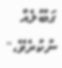ގަބޫލެއް ނުކުރެވޭ،"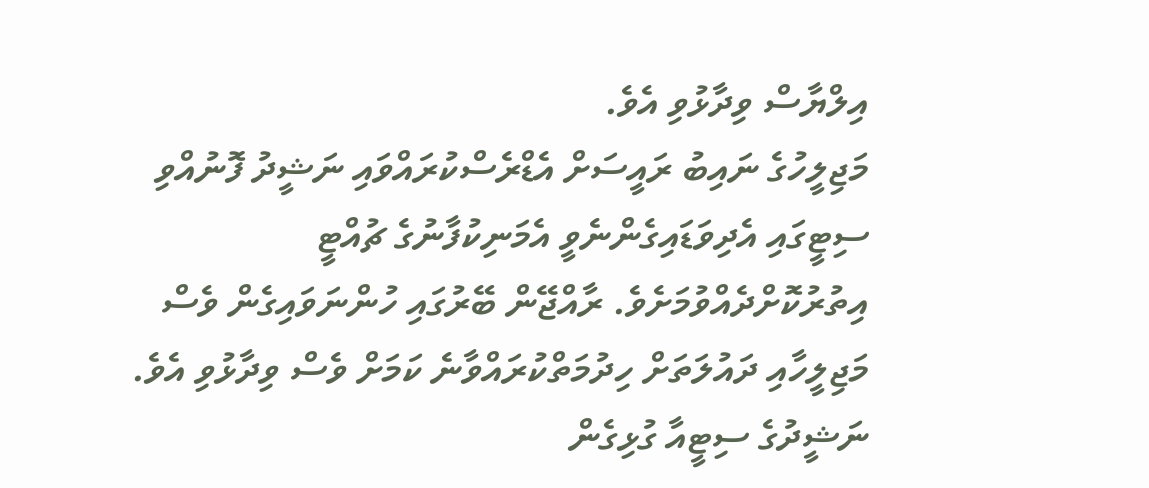އިލްޔާސް ވިދާޅުވި އެވެ.
މަޖިލީހުގެ ނައިބު ރައީސަށް އެޑްރެސްކުރައްވައި ނަޝީދު ފޮނުއްވި ސިޓީގައި އެދިވަޑައިގެންނެވީ އެމަނިކުފާނުގެ ޗުއްޓީ އިތުރުކޮށްދެއްވުމަށެވެ. ރާއްޖޭން ބޭރުގައި ހުންނަވައިގެން ވެސް މަޖިލީހާއި ދައުލަތަށް ހިދުމަތްކުރައްވާނެ ކަމަށް ވެސް ވިދާޅުވި އެވެ.
ނަޝީދުގެ ސިޓީއާ ގުޅިގެން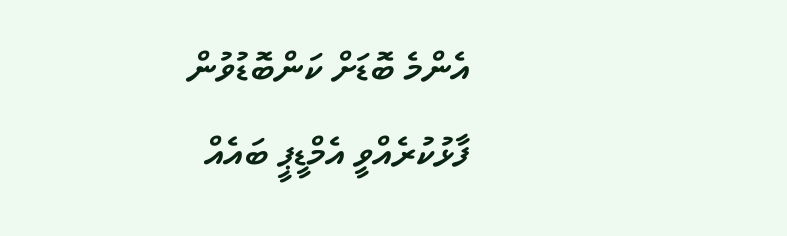އެންމެ ބޮޑަށް ކަންބޮޑުވުން ފާޅުކުރެއްވީ އެމްޑީޕީ ބައެއް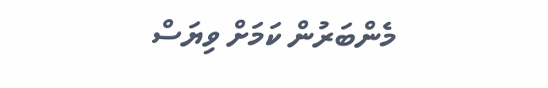މެންބަރުން ކަމަށް ވިޔަސް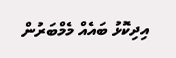އިދިކޮޅު ބައެއް މެމްބަރުން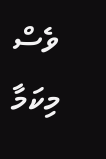ވެސް މިކަމާ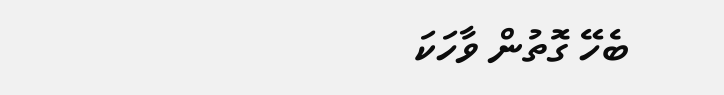ބެހޭ ގޮތުން ވާހަކަ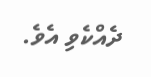ދެއްކެވި އެވެ.